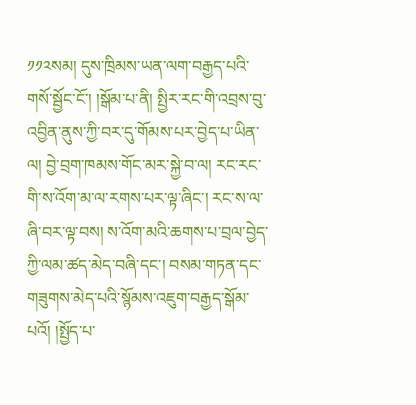༡༡༢སམ། དུས་ཁྲིམས་ཡན་ལག་བརྒྱད་པའི་གསོ་སྦྱོང་ངོ་། །སྒོམ་པ་ནི། སྤྱིར་རང་གི་འབྲས་བུ་འབྱིན་ནུས་ཀྱི་བར་དུ་གོམས་པར་བྱེད་པ་ཡིན་ལ། བྱེ་བྲག་ཁམས་གོང་མར་སྐྱེ་བ་ལ། རང་རང་གི་ས་འོག་མ་ལ་རགས་པར་ལྟ་ཞིང་། རང་ས་ལ་ཞི་བར་ལྟ་བས། ས་འོག་མའི་ཆགས་པ་བྲལ་བྱེད་ཀྱི་ལམ་ཚད་མེད་བཞི་དང་། བསམ་གཏན་དང་གཟུགས་མེད་པའི་སྙོམས་འཇུག་བརྒྱད་སྒོམ་པའོ། །སྤྱོད་པ་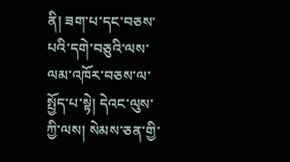ནི། ཟག་པ་དང་བཅས་པའི་དགེ་བཅུའི་ལས་ལམ་འཁོར་བཅས་ལ་སྤྱོད་པ་སྟེ། དེའང་ལུས་ཀྱི་ལས། སེམས་ཅན་གྱི་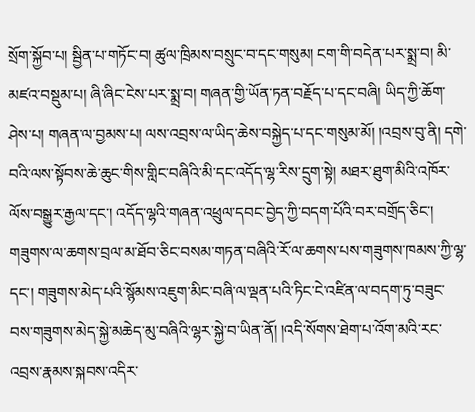སྲོག་སྐྱོབ་པ། སྦྱིན་པ་གཏོང་བ། ཚུལ་ཁྲིམས་བསྲུང་བ་དང་གསུམ། ངག་གི་བདེན་པར་སྨྲ་བ། མི་མཛའ་བསྡུམ་པ། ཞི་ཞིང་ངེས་པར་སྨྲ་བ། གཞན་གྱི་ཡོན་ཏན་བརྗོད་པ་དང་བཞི། ཡིད་ཀྱི་ཆོག་ཤེས་པ། གཞན་ལ་བྱམས་པ། ལས་འབྲས་ལ་ཡིད་ཆེས་བསྐྱེད་པ་དང་གསུམ་མོ། །འབྲས་བུ་ནི། དགེ་བའི་ལས་སྟོབས་ཆེ་ཆུང་གིས་གླིང་བཞིའི་མི་དང་འདོད་ལྷ་རིས་དྲུག་སྟེ། མཐར་ཐུག་མིའི་འཁོར་ལོས་བསྒྱུར་རྒྱལ་དང་། འདོད་ལྷའི་གཞན་འཕྲུལ་དབང་བྱེད་ཀྱི་བདག་པོའི་བར་བགྲོད་ཅིང་། གཟུགས་ལ་ཆགས་བྲལ་མ་ཐོབ་ཅིང་བསམ་གཏན་བཞིའི་རོ་ལ་ཆགས་པས་གཟུགས་ཁམས་ཀྱི་ལྷ་དང་། གཟུགས་མེད་པའི་སྙོམས་འཇུག་མིང་བཞི་ལ་ལྡན་པའི་ཏིང་ངེ་འཛིན་ལ་བདག་ཏུ་བཟུང་བས་གཟུགས་མེད་སྐྱེ་མཆེད་མུ་བཞིའི་ལྷར་སྐྱེ་བ་ཡིན་ནོ། །འདི་སོགས་ཐེག་པ་འོག་མའི་རང་འབྲས་རྣམས་སྐབས་འདིར་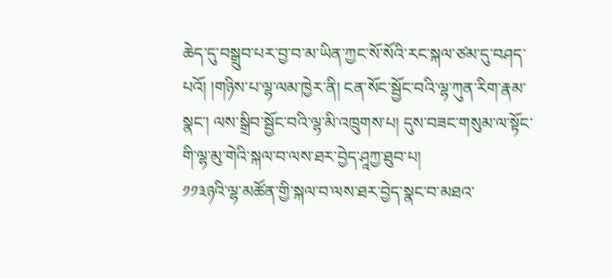ཆེད་དུ་བསྒྲུབ་པར་བྱ་བ་མ་ཡིན་ཀྱང་སོ་སོའི་རང་སྐལ་ཙམ་དུ་བཤད་པའོ། །གཉིས་པ་ལྷ་ལམ་ཁྱེར་ནི། ངན་སོང་སྦྱོང་བའི་ལྷ་ཀུན་རིག་རྣམ་སྣང་། ལས་སྒྲིབ་སྦྱོང་བའི་ལྷ་མི་འཁྲུགས་པ། དུས་བཟང་གསུམ་ལ་སྟོང་གི་ལྷ་མུ་གེའི་སྐལ་བ་ལས་ཐར་བྱེད་ཤཱཀྱ་ཐུབ་པ།
༡༡༣ཉའི་ལྷ་མཚོན་གྱི་སྐལ་བ་ལས་ཐར་བྱེད་སྣང་བ་མཐའ་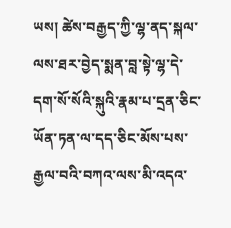ཡས། ཚེས་བརྒྱད་ཀྱི་ལྷ་ནད་སྐལ་ལས་ཐར་བྱེད་སྨན་བླ་སྟེ་ལྷ་དེ་དག་སོ་སོའི་སྐུའི་རྣམ་པ་དྲན་ཅིང་ཡོན་ཏན་ལ་དད་ཅིང་མོས་པས་རྒྱལ་བའི་བཀའ་ལས་མི་འདའ་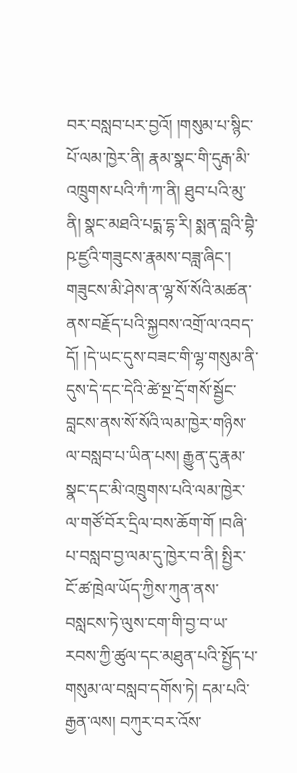བར་བསླབ་པར་བྱའོ། །གསུམ་པ་སྙིང་པོ་ལམ་ཁྱེར་ནི། རྣམ་སྣང་གི་དུརྒ་མི་འཁྲུགས་པའི་ཀཾ་ཀ་ནི། ཐུབ་པའི་མུ་ནི། སྣང་མཐའི་པདྨ་དྷ་རི། སྨན་བླའི་བྷཻ་ཥ་ཛྱའི་གཟུངས་རྣམས་བཟླ་ཞིང་། གཟུངས་མི་ཤེས་ན་ལྷ་སོ་སོའི་མཚན་ནས་བརྗོད་པའི་སྐྱབས་འགྲོ་ལ་འབད་དོ། །དེ་ཡང་དུས་བཟང་གི་ལྷ་གསུམ་ནི་དུས་དེ་དང་དེའི་ཚེ་སྔ་དྲོ་གསོ་སྦྱོང་བླངས་ནས་སོ་སོའི་ལམ་ཁྱེར་གཉིས་ལ་བསླབ་པ་ཡིན་པས། རྒྱུན་དུ་རྣམ་སྣང་དང་མི་འཁྲུགས་པའི་ལམ་ཁྱེར་ལ་གཙོ་བོར་དྲིལ་བས་ཆོག་གོ །བཞི་པ་བསླབ་བྱ་ལམ་དུ་ཁྱེར་བ་ནི། སྤྱིར་ངོ་ཚ་ཁྲེལ་ཡོད་ཀྱིས་ཀུན་ནས་བསླངས་ཏེ་ལུས་ངག་གི་བྱ་བ་ཡ་རབས་ཀྱི་ཚུལ་དང་མཐུན་པའི་སྤྱོད་པ་གསུམ་ལ་བསླབ་དགོས་ཏེ། དམ་པའི་རྒྱན་ལས། བཀུར་བར་འོས་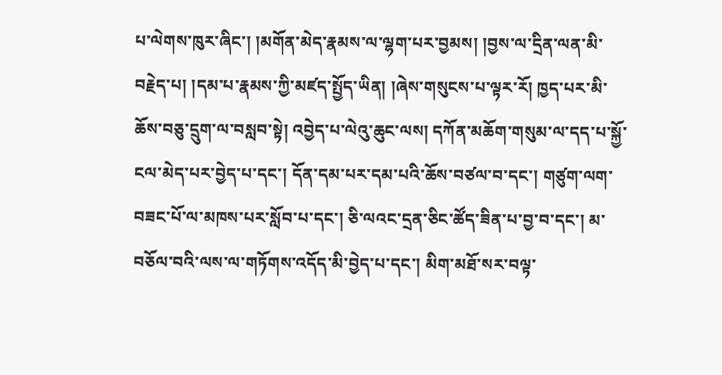པ་ལེགས་ཁུར་ཞིང་། །མགོན་མེད་རྣམས་ལ་ལྷག་པར་བྱམས། །བྱས་ལ་དྲིན་ལན་མི་བརྗེད་པ། །དམ་པ་རྣམས་ཀྱི་མཛད་སྤྱོད་ཡིན། །ཞེས་གསུངས་པ་ལྟར་རོ། ཁྱད་པར་མི་ཆོས་བཅུ་དྲུག་ལ་བསླབ་སྟེ། འབྱེད་པ་ལེའུ་ཆུང་ལས། དཀོན་མཆོག་གསུམ་ལ་དད་པ་སྐྱོ་ངལ་མེད་པར་བྱེད་པ་དང་། དོན་དམ་པར་དམ་པའི་ཆོས་བཙལ་བ་དང་། གཙུག་ལག་བཟང་པོ་ལ་མཁས་པར་སློབ་པ་དང་། ཅི་ལའང་དྲན་ཅིང་ཚོད་ཟིན་པ་བྱ་བ་དང་། མ་བཅོལ་བའི་ལས་ལ་གཏོགས་འདོད་མི་བྱེད་པ་དང་། མིག་མཐོ་སར་བལྟ་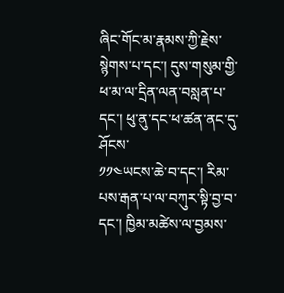ཞིང་གོང་མ་རྣམས་ཀྱི་རྗེས་སྙེགས་པ་དང་། དུས་གསུམ་གྱི་ཕ་མ་ལ་དྲིན་ལན་བསླན་པ་དང་། ཕུ་ནུ་དང་ཕ་ཚན་ནང་དུ་ཤོངས་
༡༡༤ཡངས་ཆེ་བ་དང་། རིམ་པས་རྒན་པ་ལ་བཀུར་སྟི་བྱ་བ་དང་། ཁྱིམ་མཚེས་ལ་བྱམས་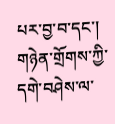པར་བྱ་བ་དང་། གཉེན་གྲོགས་ཀྱི་དགེ་བཤེས་ལ་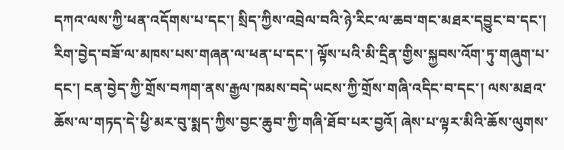དཀའ་ལས་ཀྱི་ཕན་འདོགས་པ་དང་། སྲིད་ཀྱིས་འབྲེལ་བའི་ཉེ་རིང་ལ་ཆབ་གང་མཐར་དབྱུང་བ་དང་། རིག་བྱེད་བཟོ་ལ་མཁས་པས་གཞན་ལ་ཕན་པ་དང་། ལྟོས་པའི་མི་དྲིན་གྱིས་སྐྱབས་འོག་ཏུ་གཞུག་པ་དང་། ངན་བྱེད་ཀྱི་གྲོས་བཀག་ནས་རྒྱལ་ཁམས་བདེ་ཡངས་ཀྱི་གྲོས་གཞི་འདིང་བ་དང་། ལས་མཐའ་ཆོས་ལ་གཏད་དེ་ཕྱི་མར་བུ་སྨད་ཀྱིས་བྱང་ཆུབ་ཀྱི་གཞི་ཐོབ་པར་བྱའོ། ཞེས་པ་ལྟར་མིའི་ཆོས་ལུགས་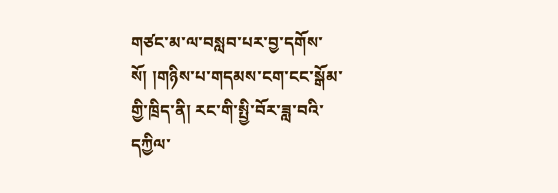གཙང་མ་ལ་བསླབ་པར་བྱ་དགོས་སོ། །གཉིས་པ་གདམས་ངག་ངང་སྒོམ་གྱི་ཁྲིད་ནི། རང་གི་སྤྱི་བོར་ཟླ་བའི་དཀྱིལ་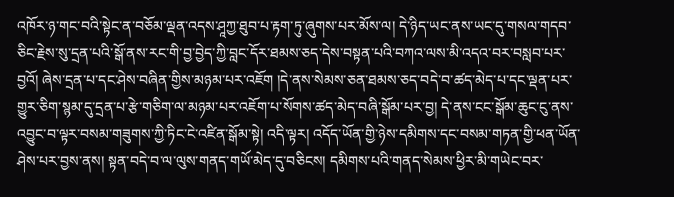འཁོར་ཉ་གང་བའི་སྟེང་ན་བཅོམ་ལྡན་འདས་ཤཱཀྱ་ཐུབ་པ་རྟག་ཏུ་ཞུགས་པར་མོས་ལ། དེ་ཉིད་ཡང་ནས་ཡང་དུ་གསལ་གདབ་ཅིང་རྗེས་སུ་དྲན་པའི་སྒོ་ནས་རང་གི་བྱ་བྱེད་ཀྱི་བླང་དོར་ཐམས་ཅད་དེས་བསྟན་པའི་བཀའ་ལས་མི་འདའ་བར་བསླབ་པར་བྱའོ། ཞེས་དྲན་པ་དང་ཤེས་བཞིན་གྱིས་མཉམ་པར་འཇོག །དེ་ནས་སེམས་ཅན་ཐམས་ཅད་བདེ་བ་ཚད་མེད་པ་དང་ལྡན་པར་གྱུར་ཅིག་སྙམ་དུ་དྲན་པ་རྩེ་གཅིག་ལ་མཉམ་པར་འཇོག་པ་སོགས་ཚད་མེད་བཞི་སྒོམ་པར་བྱ། དེ་ནས་ངང་སྒོམ་ཆུང་ངུ་ནས་འབྱུང་བ་ལྟར་བསམ་གཟུགས་ཀྱི་ཏིང་ངེ་འཛིན་སྒོམ་སྟེ། འདི་ལྟར། འདོད་ཡོན་གྱི་ཉེས་དམིགས་དང་བསམ་གཏན་གྱི་ཕན་ཡོན་ཤེས་པར་བྱས་ནས། སྟན་བདེ་བ་ལ་ལུས་གནད་གཡོ་མེད་དུ་བཅིངས། དམིགས་པའི་གནད་སེམས་ཕྱིར་མི་གཡེང་བར་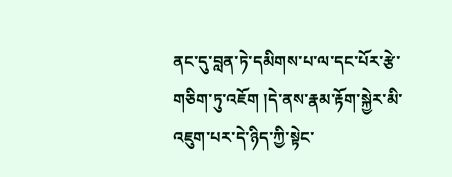ནང་དུ་བླན་ཏེ་དམིགས་པ་ལ་དང་པོར་རྩེ་གཅིག་ཏུ་འཇོག །དེ་ནས་རྣམ་རྟོག་སྐྱེར་མི་འཇུག་པར་དེ་ཉིད་ཀྱི་སྟེང་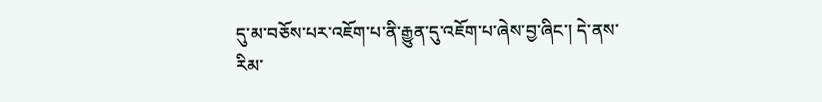དུ་མ་བཅོས་པར་འཇོག་པ་ནི་རྒྱུན་དུ་འཇོག་པ་ཞེས་བྱ་ཞིང་། དེ་ནས་རིམ་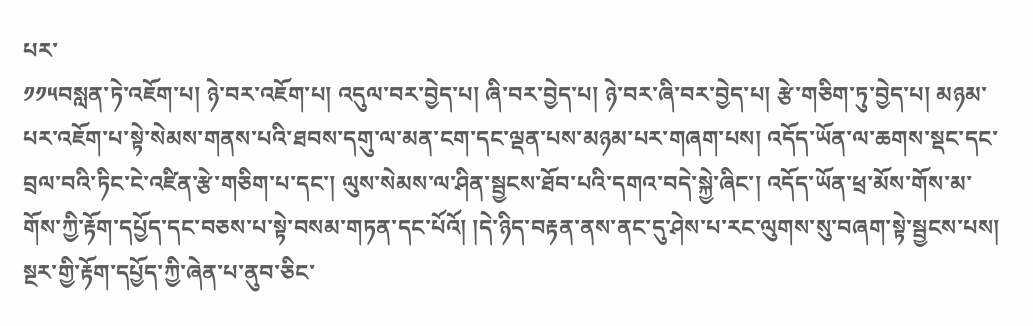པར་
༡༡༥བསླན་ཏེ་འཇོག་པ། ཉེ་བར་འཇོག་པ། འདུལ་བར་བྱེད་པ། ཞི་བར་བྱེད་པ། ཉེ་བར་ཞི་བར་བྱེད་པ། རྩེ་གཅིག་ཏུ་བྱེད་པ། མཉམ་པར་འཇོག་པ་སྟེ་སེམས་གནས་པའི་ཐབས་དགུ་ལ་མན་ངག་དང་ལྡན་པས་མཉམ་པར་གཞག་པས། འདོད་ཡོན་ལ་ཆགས་སྡང་དང་བྲལ་བའི་ཏིང་ངེ་འཛིན་རྩེ་གཅིག་པ་དང་། ལུས་སེམས་ལ་ཤིན་སྦྱངས་ཐོབ་པའི་དགའ་བདེ་སྐྱེ་ཞིང་། འདོད་ཡོན་ཕྲ་མོས་གོས་མ་གོས་ཀྱི་རྟོག་དཔྱོད་དང་བཅས་པ་སྟེ་བསམ་གཏན་དང་པོའོ། །དེ་ཉིད་བརྟན་ནས་ནང་དུ་ཤེས་པ་རང་ལུགས་སུ་བཞག་སྟེ་སྦྱངས་པས། སྔར་གྱི་རྟོག་དཔྱོད་ཀྱི་ཞེན་པ་ནུབ་ཅིང་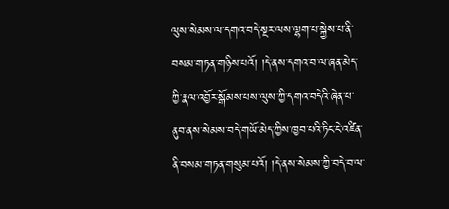ལུས་སེམས་ལ་དགའ་བདེ་སྔར་ལས་ལྷག་པ་སྐྱེས་པ་ནི་བསམ་གཏན་གཉིས་པའོ། །དེ་ནས་དགའ་བ་ལ་ཞན་མེད་ཀྱི་རྣལ་འབྱོར་སྒོམས་པས་ལུས་ཀྱི་དགའ་བདེའི་ཞེན་པ་ནུབ་ནས་སེམས་བདེ་གཡོ་མེད་ཀྱིས་ཁྱབ་པའི་ཏིང་ངེ་འཛིན་ནི་བསམ་གཏན་གསུམ་པའོ། །དེ་ནས་སེམས་ཀྱི་བདེ་བ་ལ་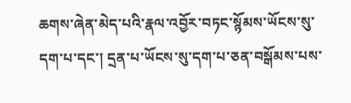ཆགས་ཞེན་མེད་པའི་རྣལ་འབྱོར་བཏང་སྙོམས་ཡོངས་སུ་དག་པ་དང་། དྲན་པ་ཡོངས་སུ་དག་པ་ཅན་བསྒོམས་པས་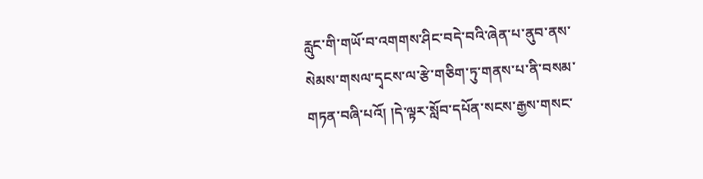རླུང་གི་གཡོ་བ་འགགས་ཤིང་བདེ་བའི་ཞེན་པ་ནུབ་ནས་སེམས་གསལ་དྭངས་ལ་རྩེ་གཅིག་ཏུ་གནས་པ་ནི་བསམ་གཏན་བཞི་པའོ། །དེ་ལྟར་སློབ་དཔོན་སངས་རྒྱས་གསང་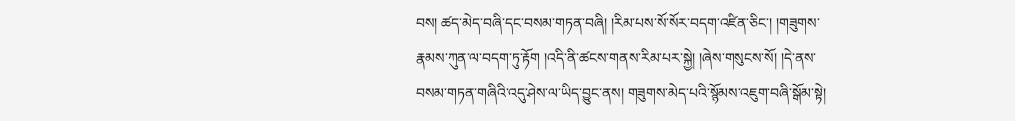བས། ཚད་མེད་བཞི་དང་བསམ་གཏན་བཞི། །རིམ་པས་སོ་སོར་བདག་འཛིན་ཅིང་། །གཟུགས་རྣམས་ཀུན་ལ་བདག་ཏུ་རྟོག །འདི་ནི་ཚངས་གནས་རིམ་པར་སྐྱེ། །ཞེས་གསུངས་སོ། །དེ་ནས་བསམ་གཏན་གཞིའི་འདུ་ཤེས་ལ་ཡིད་བྱུང་ནས། གཟུགས་མེད་པའི་སྙོམས་འཇུག་བཞི་སྒོམ་སྟེ།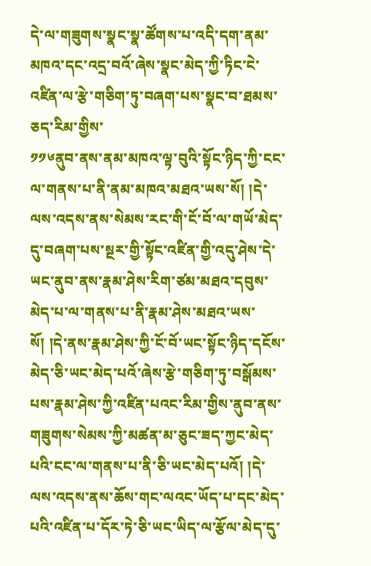དེ་ལ་གཟུགས་སྣང་སྣ་ཚོགས་པ་འདི་དག་ནམ་མཁའ་དང་འདྲ་བའོ་ཞེས་སྣང་མེད་ཀྱི་ཏིང་ངེ་འཛིན་ལ་རྩེ་གཅིག་ཏུ་བཞག་པས་སྣང་བ་ཐམས་ཅད་རིམ་གྱིས་
༡༡༦ནུབ་ནས་ནམ་མཁའ་ལྟ་བུའི་སྟོང་ཉིད་ཀྱི་ངང་ལ་གནས་པ་ནི་ནམ་མཁའ་མཐའ་ཡས་སོ། །དེ་ལས་འདས་ནས་སེམས་རང་གི་ངོ་བོ་ལ་གཡོ་མེད་དུ་བཞག་པས་སྔར་གྱི་སྟོང་འཛིན་གྱི་འདུ་ཤེས་དེ་ཡང་ནུབ་ནས་རྣམ་ཤེས་རིག་ཙམ་མཐའ་དབུས་མེད་པ་ལ་གནས་པ་ནི་རྣམ་ཤེས་མཐའ་ཡས་སོ། །དེ་ནས་རྣམ་ཤེས་ཀྱི་ངོ་བོ་ཡང་སྟོང་ཉིད་དངོས་མེད་ཅི་ཡང་མེད་པའོ་ཞེས་རྩེ་གཅིག་ཏུ་བསྒོམས་པས་རྣམ་ཤེས་ཀྱི་འཛིན་པའང་རིམ་གྱིས་ནུབ་ནས་གཟུགས་སེམས་ཀྱི་མཚན་མ་ཅུང་ཟད་ཀྱང་མེད་པའི་ངང་ལ་གནས་པ་ནི་ཅི་ཡང་མེད་པའོ། །དེ་ལས་འདས་ནས་ཆོས་གང་ལའང་ཡོད་པ་དང་མེད་པའི་འཛིན་པ་དོར་ཏེ་ཅི་ཡང་ཡིད་ལ་རྩོལ་མེད་དུ་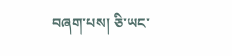བཞག་པས། ཅི་ཡང་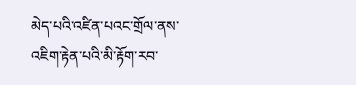མེད་པའི་འཛིན་པའང་གྲོལ་ནས་འཇིག་རྟེན་པའི་མི་རྟོག་རབ་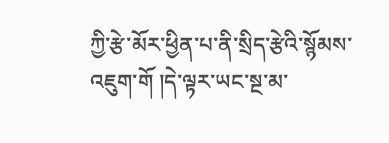ཀྱི་རྩེ་མོར་ཕྱིན་པ་ནི་སྲིད་རྩེའི་སྙོམས་འཇུག་གོ །དེ་ལྟར་ཡང་སྔ་མ་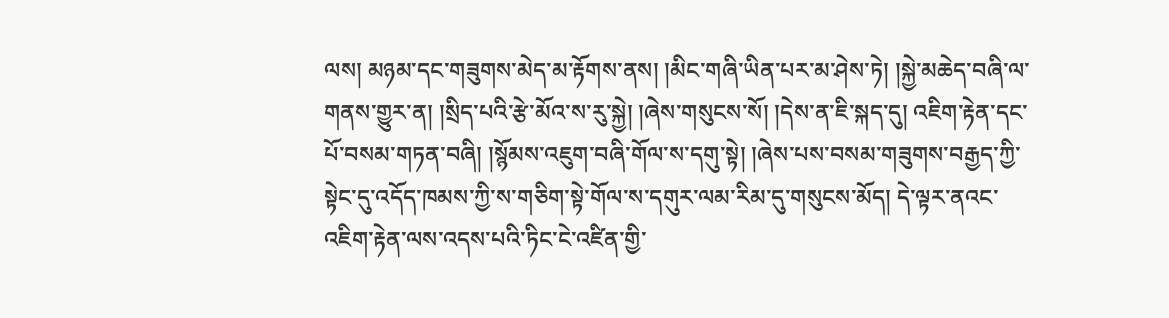ལས། མཉམ་དང་གཟུགས་མེད་མ་རྟོགས་ནས། །མིང་གཞི་ཡིན་པར་མ་ཤེས་ཏེ། །སྐྱེ་མཆེད་བཞི་ལ་གནས་གྱུར་ན། །སྲིད་པའི་རྩེ་མོའ་ས་རུ་སྐྱེ། །ཞེས་གསུངས་སོ། །དེས་ན་ཇི་སྐད་དུ། འཇིག་རྟེན་དང་པོ་བསམ་གཏན་བཞི། །སྙོམས་འཇུག་བཞི་གོལ་ས་དགུ་སྟེ། །ཞེས་པས་བསམ་གཟུགས་བརྒྱད་ཀྱི་སྟེང་དུ་འདོད་ཁམས་ཀྱི་ས་གཅིག་སྟེ་གོལ་ས་དགུར་ལམ་རིམ་དུ་གསུངས་མོད། དེ་ལྟར་ནའང་འཇིག་རྟེན་ལས་འདས་པའི་ཏིང་ངེ་འཛིན་གྱི་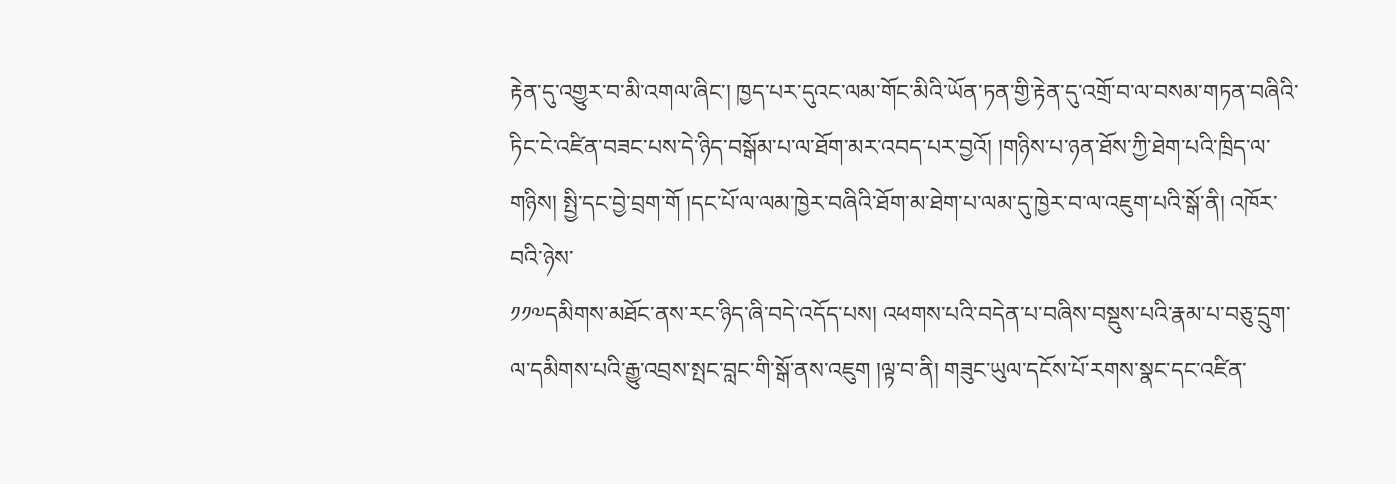རྟེན་དུ་འགྱུར་བ་མི་འགལ་ཞིང་། ཁྱད་པར་དུའང་ལམ་གོང་མིའི་ཡོན་ཏན་གྱི་རྟེན་དུ་འགྲོ་བ་ལ་བསམ་གཏན་བཞིའི་ཏིང་ངེ་འཛིན་བཟང་པས་དེ་ཉིད་བསྒོམ་པ་ལ་ཐོག་མར་འབད་པར་བྱའོ། །གཉིས་པ་ཉན་ཐོས་ཀྱི་ཐེག་པའི་ཁྲིད་ལ་གཉིས། སྤྱི་དང་བྱེ་བྲག་གོ །དང་པོ་ལ་ལམ་ཁྱེར་བཞིའི་ཐོག་མ་ཐེག་པ་ལམ་དུ་ཁྱེར་བ་ལ་འཇུག་པའི་སྒོ་ནི། འཁོར་བའི་ཉེས་
༡༡༧དམིགས་མཐོང་ནས་རང་ཉིད་ཞི་བདེ་འདོད་པས། འཕགས་པའི་བདེན་པ་བཞིས་བསྡུས་པའི་རྣམ་པ་བཅུ་དྲུག་ལ་དམིགས་པའི་རྒྱུ་འབྲས་སྤང་བླང་གི་སྒོ་ནས་འཇུག །ལྟ་བ་ནི། གཟུང་ཡུལ་དངོས་པོ་རགས་སྣང་དང་འཛིན་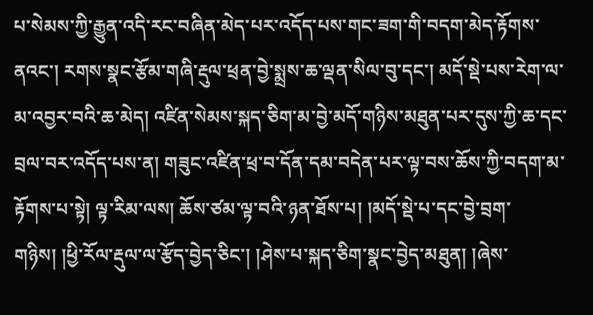པ་སེམས་ཀྱི་རྒྱུན་འདི་རང་བཞིན་མེད་པར་འདོད་པས་གང་ཟག་གི་བདག་མེད་རྟོགས་ནའང་། རགས་སྣང་རྩོམ་གཞི་རྡུལ་ཕྲན་བྱེ་སྨྲས་ཆ་ལྡན་སིལ་བུ་དང་། མདོ་སྡེ་པས་རེག་ལ་མ་འབྱར་བའི་ཆ་མེད། འཛིན་སེམས་སྐད་ཅིག་མ་བྱེ་མདོ་གཉིས་མཐུན་པར་དུས་ཀྱི་ཆ་དང་བྲལ་བར་འདོད་པས་ན། གཟུང་འཛིན་ཕྲ་བ་དོན་དམ་བདེན་པར་ལྟ་བས་ཆོས་ཀྱི་བདག་མ་རྟོགས་པ་སྟེ། ལྟ་རིམ་ལས། ཆོས་ཙམ་ལྟ་བའི་ཉན་ཐོས་པ། །མདོ་སྡེ་པ་དང་བྱེ་བྲག་གཉིས། །ཕྱི་རོལ་རྡུལ་ལ་རྩོད་བྱེད་ཅིང་། །ཤེས་པ་སྐད་ཅིག་སྣང་བྱེད་མཐུན། །ཞེས་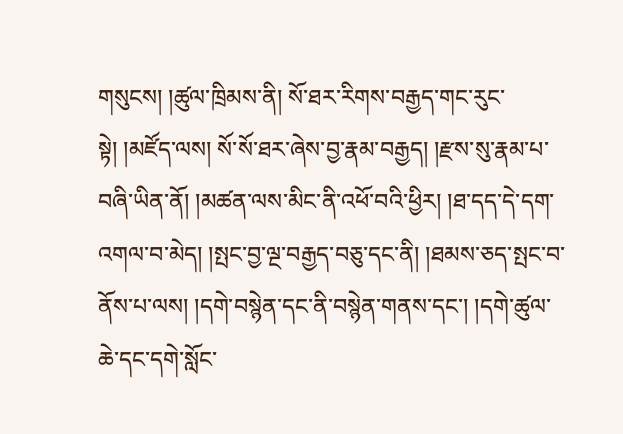གསུངས། །ཚུལ་ཁྲིམས་ནི། སོ་ཐར་རིགས་བརྒྱད་གང་རུང་སྟེ། །མཛོད་ལས། སོ་སོ་ཐར་ཞེས་བྱ་རྣམ་བརྒྱད། །རྫས་སུ་རྣམ་པ་བཞི་ཡིན་ནོ། །མཚན་ལས་མིང་ནི་འཕོ་བའི་ཕྱིར། །ཐ་དད་དེ་དག་འགལ་བ་མེད། །སྤང་བྱ་ལྔ་བརྒྱད་བཅུ་དང་ནི། །ཐམས་ཅད་སྤང་བ་ནོས་པ་ལས། །དགེ་བསྙེན་དང་ནི་བསྙེན་གནས་དང་། །དགེ་ཚུལ་ཆེ་དང་དགེ་སློང་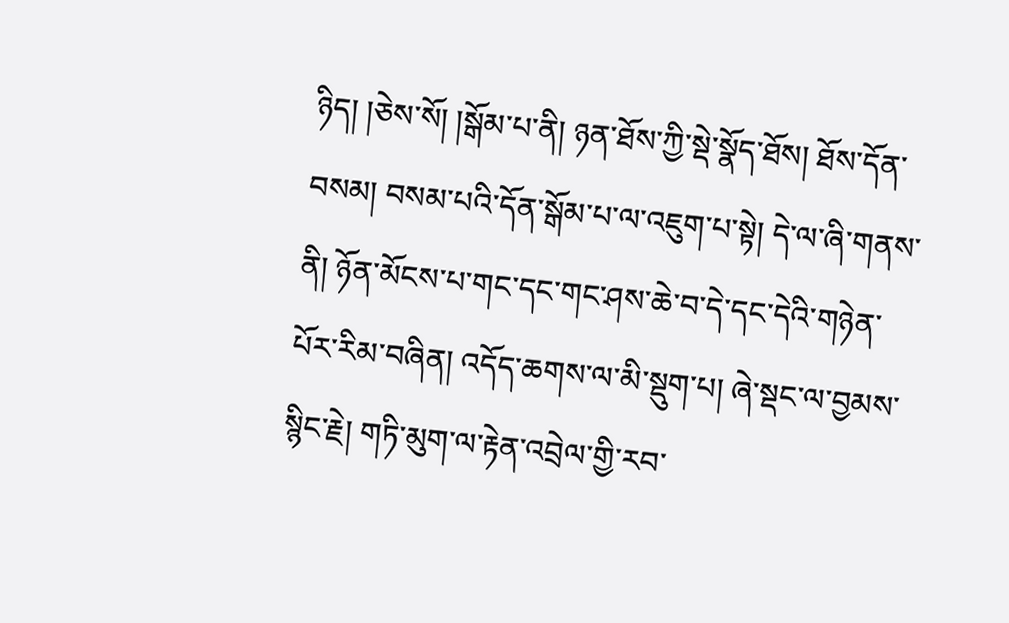ཉིད། །ཅེས་སོ། །སྒོམ་པ་ནི། ཉན་ཐོས་ཀྱི་སྡེ་སྣོད་ཐོས། ཐོས་དོན་བསམ། བསམ་པའི་དོན་སྒོམ་པ་ལ་འཇུག་པ་སྟེ། དེ་ལ་ཞི་གནས་ནི། ཉོན་མོངས་པ་གང་དང་གང་ཤས་ཆེ་བ་དེ་དང་དེའི་གཉེན་པོར་རིམ་བཞིན། འདོད་ཆགས་ལ་མི་སྡུག་པ། ཞེ་སྡང་ལ་བྱམས་སྙིང་རྗེ། གཏི་མུག་ལ་རྟེན་འབྲེལ་གྱི་རབ་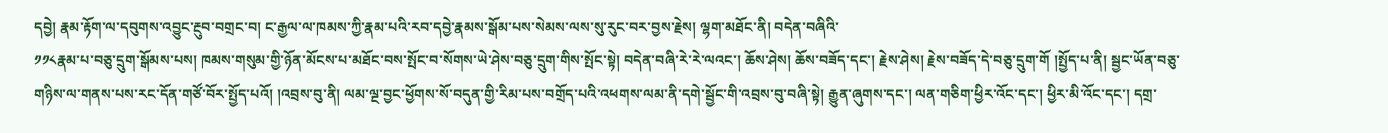དབྱེ། རྣམ་རྟོག་ལ་དབུགས་འབྱུང་རྔུབ་བགྲང་བ། ང་རྒྱལ་ལ་ཁམས་ཀྱི་རྣམ་པའི་རབ་དབྱེ་རྣམས་སྒོམ་པས་སེམས་ལས་སུ་རུང་བར་བྱས་རྗེས། ལྷག་མཐོང་ནི། བདེན་བཞིའི་
༡༡༨རྣམ་པ་བཅུ་དྲུག་སྒོམས་པས། ཁམས་གསུམ་གྱི་ཉོན་མོངས་པ་མཐོང་བས་སྤོང་བ་སོགས་ཡེ་ཤེས་བཅུ་དྲུག་གིས་སྤོང་སྟེ། བདེན་བཞི་རེ་རེ་ལའང་། ཆོས་ཤེས། ཆོས་བཟོད་དང་། རྗེས་ཤེས། རྗེས་བཟོད་དེ་བཅུ་དྲུག་གོ །སྤྱོད་པ་ནི། སྦྱང་ཡོན་བཅུ་གཉིས་ལ་གནས་པས་རང་དོན་གཙོ་བོར་སྤྱོད་པའོ། །འབྲས་བུ་ནི། ལམ་ལྔ་བྱང་ཕྱོགས་སོ་བདུན་གྱི་རིམ་པས་བགྲོད་པའི་འཕགས་ལམ་ནི་དགེ་སྦྱོང་གི་འབྲས་བུ་བཞི་སྟེ། རྒྱུན་ཞུགས་དང་། ལན་གཅིག་ཕྱིར་འོང་དང་། ཕྱིར་མི་འོང་དང་། དགྲ་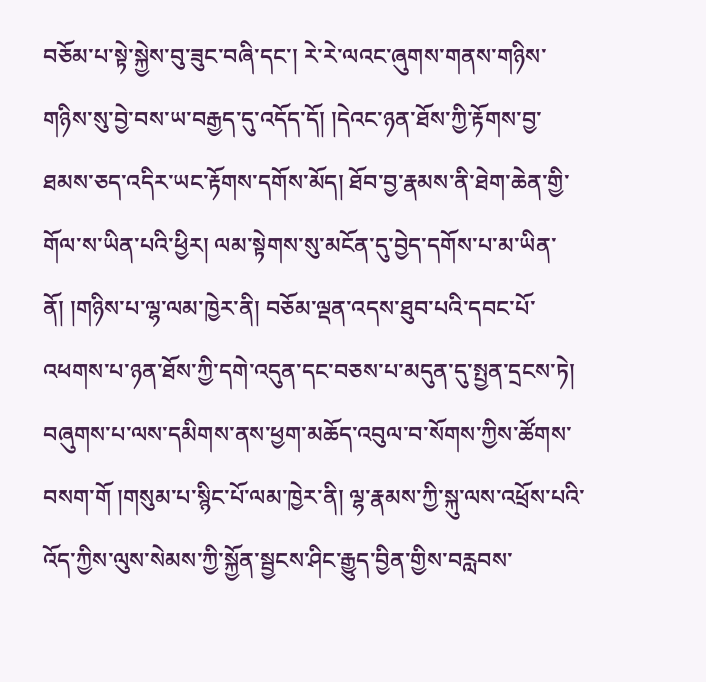བཅོམ་པ་སྟེ་སྐྱེས་བུ་ཟུང་བཞི་དང་། རེ་རེ་ལའང་ཞུགས་གནས་གཉིས་གཉིས་སུ་བྱེ་བས་ཡ་བརྒྱད་དུ་འདོད་དོ། །དེའང་ཉན་ཐོས་ཀྱི་རྟོགས་བྱ་ཐམས་ཅད་འདིར་ཡང་རྟོགས་དགོས་མོད། ཐོབ་བྱ་རྣམས་ནི་ཐེག་ཆེན་གྱི་གོལ་ས་ཡིན་པའི་ཕྱིར། ལམ་སྟེགས་སུ་མངོན་དུ་བྱེད་དགོས་པ་མ་ཡིན་ནོ། །གཉིས་པ་ལྷ་ལམ་ཁྱེར་ནི། བཅོམ་ལྡན་འདས་ཐུབ་པའི་དབང་པོ་འཕགས་པ་ཉན་ཐོས་ཀྱི་དགེ་འདུན་དང་བཅས་པ་མདུན་དུ་སྤྱན་དྲངས་ཏེ། བཞུགས་པ་ལས་དམིགས་ནས་ཕྱག་མཆོད་འབུལ་བ་སོགས་ཀྱིས་ཚོགས་བསག་གོ །གསུམ་པ་སྙིང་པོ་ལམ་ཁྱེར་ནི། ལྷ་རྣམས་ཀྱི་སྐུ་ལས་འཕྲོས་པའི་འོད་ཀྱིས་ལུས་སེམས་ཀྱི་སྐྱོན་སྦྱངས་ཤིང་རྒྱུད་བྱིན་གྱིས་བརླབས་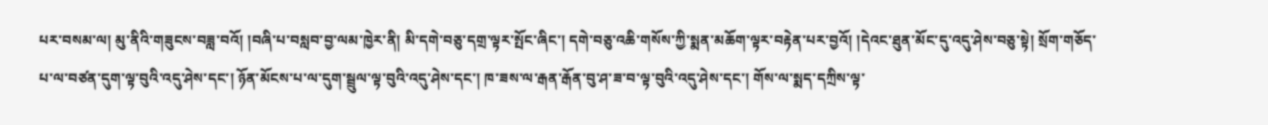པར་བསམ་ལ། མུ་ནིའི་གཟུངས་བཟླ་བའོ། །བཞི་པ་བསླབ་བྱ་ལམ་ཁྱེར་ནི། མི་དགེ་བཅུ་དགྲ་ལྟར་སྤོང་ཞིང་། དགེ་བཅུ་འཆི་གསོས་ཀྱི་སྨན་མཆོག་ལྟར་བརྟེན་པར་བྱའོ། །དེའང་ཐུན་མོང་དུ་འདུ་ཤེས་བཅུ་སྟེ། སྲོག་གཅོད་པ་ལ་བཙན་དུག་ལྟ་བུའི་འདུ་ཤེས་དང་། ཉོན་མོངས་པ་ལ་དུག་སྦྲུལ་ལྟ་བུའི་འདུ་ཤེས་དང་། ཁ་ཟས་ལ་རྒན་རྒོན་བུ་ཤ་ཟ་བ་ལྟ་བུའི་འདུ་ཤེས་དང་། གོས་ལ་སྨད་དཀྲིས་ལྟ་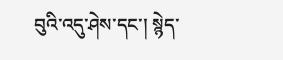བུའི་འདུ་ཤེས་དང་། སྙེད་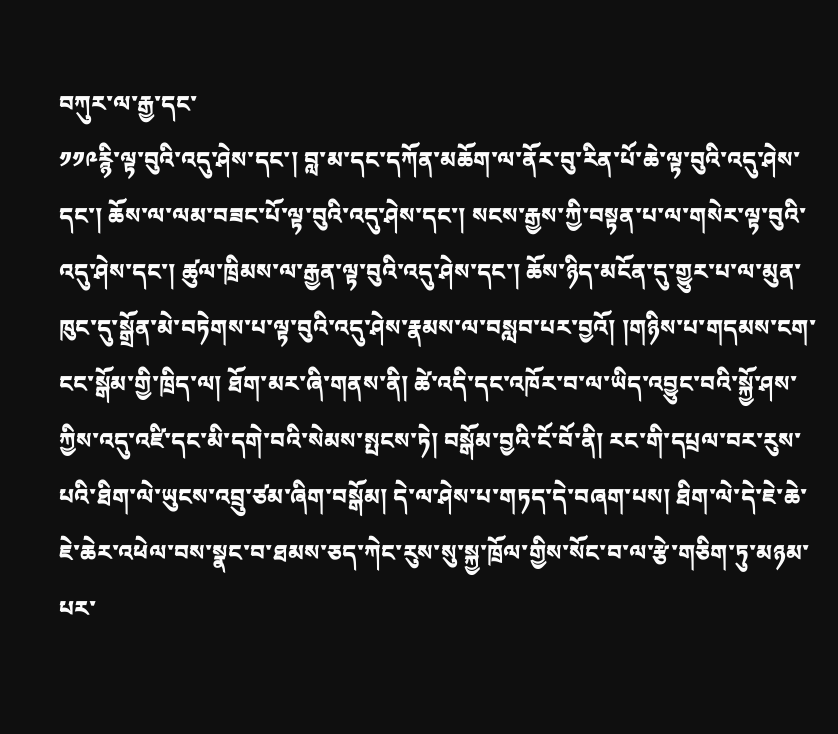བཀུར་ལ་རྒྱ་དང་
༡༡༩རྙི་ལྟ་བུའི་འདུ་ཤེས་དང་། བླ་མ་དང་དཀོན་མཆོག་ལ་ནོར་བུ་རིན་པོ་ཆེ་ལྟ་བུའི་འདུ་ཤེས་དང་། ཆོས་ལ་ལམ་བཟང་པོ་ལྟ་བུའི་འདུ་ཤེས་དང་། སངས་རྒྱས་ཀྱི་བསྟན་པ་ལ་གསེར་ལྟ་བུའི་འདུ་ཤེས་དང་། ཚུལ་ཁྲིམས་ལ་རྒྱན་ལྟ་བུའི་འདུ་ཤེས་དང་། ཆོས་ཉིད་མངོན་དུ་གྱུར་པ་ལ་མུན་ཁུང་དུ་སྒྲོན་མེ་བཏེགས་པ་ལྟ་བུའི་འདུ་ཤེས་རྣམས་ལ་བསླབ་པར་བྱའོ། །གཉིས་པ་གདམས་ངག་ངང་སྒོམ་གྱི་ཁྲིད་ལ། ཐོག་མར་ཞི་གནས་ནི། ཚེ་འདི་དང་འཁོར་བ་ལ་ཡིད་འབྱུང་བའི་སྐྱོ་ཤས་ཀྱིས་འདུ་འཛི་དང་མི་དགེ་བའི་སེམས་སྤངས་ཏེ། བསྒོམ་བྱའི་ངོ་བོ་ནི། རང་གི་དཔྲལ་བར་རུས་པའི་ཐིག་ལེ་ཡུངས་འབྲུ་ཙམ་ཞིག་བསྒོམ། དེ་ལ་ཤེས་པ་གཏད་དེ་བཞག་པས། ཐིག་ལེ་དེ་ཇེ་ཆེ་ཇེ་ཆེར་འཕེལ་བས་སྣང་བ་ཐམས་ཅད་ཀེང་རུས་སུ་སྐྱ་ཁྲོལ་གྱིས་སོང་བ་ལ་རྩེ་གཅིག་ཏུ་མཉམ་པར་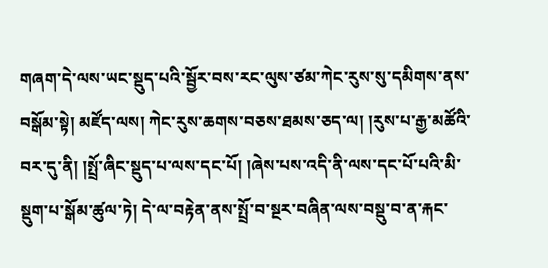གཞག་དེ་ལས་ཡང་སྡུད་པའི་སྦྱོར་བས་རང་ལུས་ཙམ་ཀེང་རུས་སུ་དམིགས་ནས་བསྒོམ་སྟེ། མཛོད་ལས། ཀེང་རུས་ཆགས་བཅས་ཐམས་ཅད་ལ། །རུས་པ་རྒྱ་མཚོའི་བར་དུ་ནི། །སྤྲོ་ཞིང་སྡུད་པ་ལས་དང་པོ། །ཞེས་པས་འདི་ནི་ལས་དང་པོ་པའི་མི་སྡུག་པ་སྒོམ་ཚུལ་ཏེ། དེ་ལ་བརྟེན་ནས་སྤྲོ་བ་སྔར་བཞིན་ལས་བསྡུ་བ་ན་རྐང་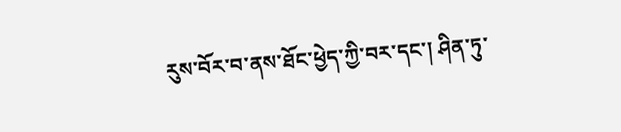རུས་བོར་བ་ནས་ཐོང་ཕྱེད་ཀྱི་བར་དང་། ཤིན་ཏུ་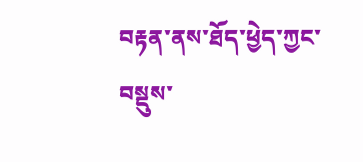བརྟན་ནས་ཐོད་ཕྱེད་ཀྱང་བསྡུས་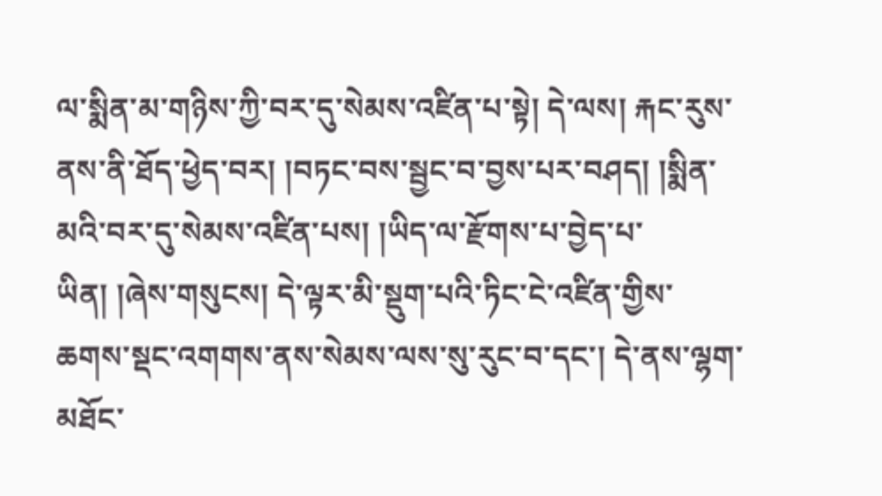ལ་སྨིན་མ་གཉིས་ཀྱི་བར་དུ་སེམས་འཛིན་པ་སྟེ། དེ་ལས། རྐང་རུས་ནས་ནི་ཐོད་ཕྱེད་བར། །བཏང་བས་སྦྱང་བ་བྱས་པར་བཤད། །སྨིན་མའི་བར་དུ་སེམས་འཛིན་པས། །ཡིད་ལ་རྫོགས་པ་བྱེད་པ་ཡིན། །ཞེས་གསུངས། དེ་ལྟར་མི་སྡུག་པའི་ཏིང་ངེ་འཛིན་གྱིས་ཆགས་སྡང་འགགས་ནས་སེམས་ལས་སུ་རུང་བ་དང་། དེ་ནས་ལྷག་མཐོང་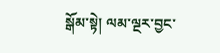སྒོམ་སྟེ། ལམ་ལྔར་བྱང་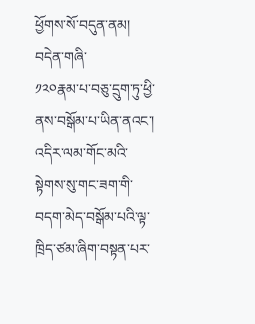ཕྱོགས་སོ་བདུན་ནམ། བདེན་གཞི་
༡༢༠རྣམ་པ་བཅུ་དྲུག་ཏུ་ཕྱི་ནས་བསྒོམ་པ་ཡིན་ནའང་། འདིར་ལམ་གོང་མའི་སྟེགས་སུ་གང་ཟག་གི་བདག་མེད་བསྒོམ་པའི་ལྟ་ཁྲིད་ཙམ་ཞིག་བསྟན་པར་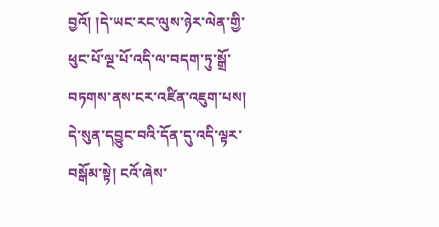བྱའོ། །དེ་ཡང་རང་ལུས་ཉེར་ལེན་གྱི་ཕུང་པོ་ལྔ་པོ་འདི་ལ་བདག་ཏུ་སྒྲོ་བཏགས་ནས་ངར་འཛིན་འཇུག་པས། དེ་སུན་དབྱུང་བའི་དོན་དུ་འདི་ལྟར་བསྒོམ་སྟེ། ངའོ་ཞེས་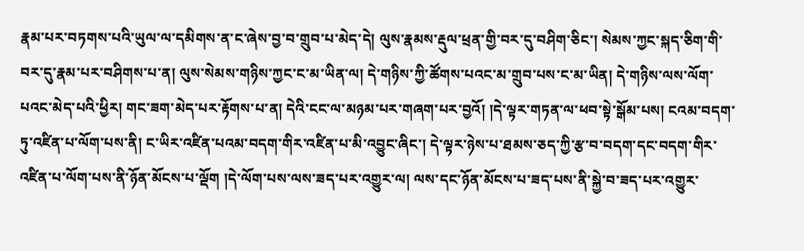རྣམ་པར་བཏགས་པའི་ཡུལ་ལ་དམིགས་ན་ང་ཞེས་བྱ་བ་གྲུབ་པ་མེད་དེ། ལུས་རྣམས་རྡུལ་ཕྲན་གྱི་བར་དུ་བཤིག་ཅིང་། སེམས་ཀྱང་སྐད་ཅིག་གི་བར་དུ་རྣམ་པར་བཤིགས་པ་ན། ལུས་སེམས་གཉིས་ཀྱང་ང་མ་ཡིན་ལ། དེ་གཉིས་ཀྱི་ཚོགས་པའང་མ་གྲུབ་པས་ང་མ་ཡིན། དེ་གཉིས་ལས་ལོག་པའང་མེད་པའི་ཕྱིར། གང་ཟག་མེད་པར་རྟོགས་པ་ན། དེའི་ངང་ལ་མཉམ་པར་གཞག་པར་བྱའོ། །དེ་ལྟར་གཏན་ལ་ཕབ་སྟེ་སྒོམ་པས། ངའམ་བདག་ཏུ་འཛིན་པ་ལོག་པས་ནི། ང་ཡིར་འཛིན་པའམ་བདག་གིར་འཛིན་པ་མི་འབྱུང་ཞིང་། དེ་ལྟར་ཉེས་པ་ཐམས་ཅད་ཀྱི་རྩ་བ་བདག་དང་བདག་གིར་འཛིན་པ་ལོག་པས་ནི་ཉོན་མོངས་པ་ལྡོག །དེ་ལོག་པས་ལས་ཟད་པར་འགྱུར་ལ། ལས་དང་ཉོན་མོངས་པ་ཟད་པས་ནི་སྐྱེ་བ་ཟད་པར་འགྱུར་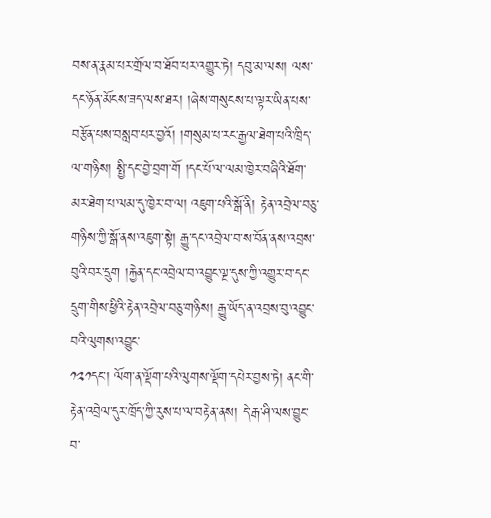བས་ན་རྣམ་པར་གྲོལ་བ་ཐོབ་པར་འགྱུར་ཏེ། དབུ་མ་ལས། ལས་དང་ཉོན་མོངས་ཟད་ལས་ཐར། །ཞེས་གསུངས་པ་ལྟར་ཡིན་པས་བརྩོན་པས་བསླབ་པར་བྱའོ། །གསུམ་པ་རང་རྒྱལ་ཐེག་པའི་ཁྲིད་ལ་གཉིས། སྤྱི་དང་བྱེ་བྲག་གོ །དང་པོ་ལ་ལམ་ཁྱེར་བཞིའི་ཐོག་མར་ཐེག་པ་ལམ་དུ་ཁྱེར་བ་ལ། འཇུག་པའི་སྒོ་ནི། རྟེན་འབྲེལ་བཅུ་གཉིས་ཀྱི་སྒོ་ནས་འཇུག་སྟེ། རྒྱུ་དང་འབྲེལ་བ་ས་བོན་ནས་འབྲས་བུའི་བར་དྲུག །རྐྱེན་དང་འབྲེལ་བ་འབྱུང་ལྔ་དུས་ཀྱི་འགྱུར་བ་དང་དྲུག་གིས་ཕྱིའི་རྟེན་འབྲེལ་བཅུ་གཉིས། རྒྱུ་ཡོད་ན་འབྲས་བུ་འབྱུང་བའི་ལུགས་འབྱུང་
༡༢༡དང་། ལོག་ན་ལྡོག་པའི་ལུགས་ལྡོག་དཔེར་བྱས་ཏེ། ནང་གི་རྟེན་འབྲེལ་དུར་ཁྲོད་ཀྱི་རུས་པ་ལ་བརྟེན་ནས། དེ་རྒ་ཤི་ལས་བྱུང་བ་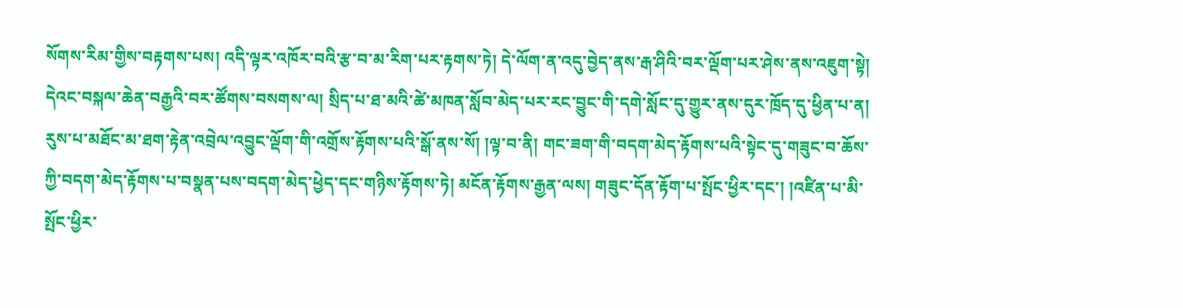སོགས་རིམ་གྱིས་བརྟགས་པས། འདི་ལྟར་འཁོར་བའི་རྩ་བ་མ་རིག་པར་རྟགས་ཏེ། དེ་ལོག་ན་འདུ་བྱེད་ནས་རྒ་ཤིའི་བར་ལྡོག་པར་ཤེས་ནས་འཇུག་སྟེ། དེའང་བསྐལ་ཆེན་བརྒྱའི་བར་ཚོགས་བསགས་ལ། སྲིད་པ་ཐ་མའི་ཚེ་མཁན་སློབ་མེད་པར་རང་བྱུང་གི་དགེ་སློང་དུ་གྱུར་ནས་དུར་ཁྲོད་དུ་ཕྱིན་པ་ན། རུས་པ་མཐོང་མ་ཐག་རྟེན་འབྲེལ་འབྱུང་ལྡོག་གི་འགྲོས་རྟོགས་པའི་སྒོ་ནས་སོ། །ལྟ་བ་ནི། གང་ཟག་གི་བདག་མེད་རྟོགས་པའི་སྟེང་དུ་གཟུང་བ་ཆོས་ཀྱི་བདག་མེད་རྟོགས་པ་བསྣན་པས་བདག་མེད་ཕྱེད་དང་གཉིས་རྟོགས་ཏེ། མངོན་རྟོགས་རྒྱན་ལས། གཟུང་དོན་རྟོག་པ་སྤོང་ཕྱིར་དང་། །འཛིན་པ་མི་སྤོང་ཕྱིར་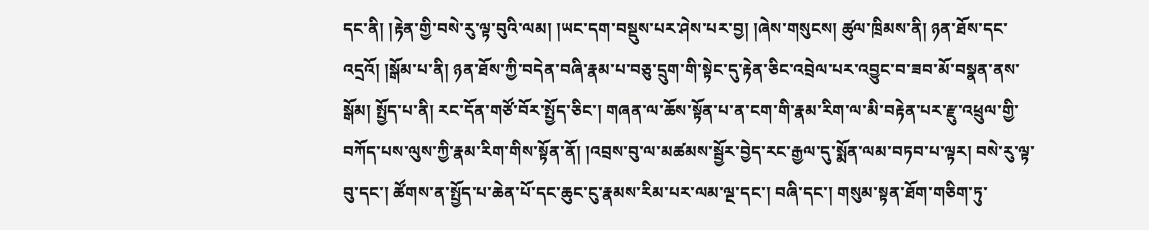དང་ནི། །རྟེན་གྱི་བསེ་རུ་ལྟ་བུའི་ལམ། །ཡང་དག་བསྡུས་པར་ཤེས་པར་བྱ། །ཞེས་གསུངས། ཚུལ་ཁྲིམས་ནི། ཉན་ཐོས་དང་འདྲའོ། །སྒོམ་པ་ནི། ཉན་ཐོས་ཀྱི་བདེན་བཞི་རྣམ་པ་བཅུ་དྲུག་གི་སྟེང་དུ་རྟེན་ཅིང་འབྲེལ་པར་འབྱུང་བ་ཟབ་མོ་བསྣན་ནས་སྒོམ། སྤྱོད་པ་ནི། རང་དོན་གཙོ་བོར་སྤྱོད་ཅིང་། གཞན་ལ་ཆོས་སྟོན་པ་ན་ངག་གི་རྣམ་རིག་ལ་མི་བརྟེན་པར་རྫུ་འཕྲུལ་གྱི་བཀོད་པས་ལུས་ཀྱི་རྣམ་རིག་གིས་སྟོན་ནོ། །འབྲས་བུ་ལ་མཚམས་སྦྱོར་བྱེད་རང་རྒྱལ་དུ་སྨོན་ལམ་བཏབ་པ་ལྟར། བསེ་རུ་ལྟ་བུ་དང་། ཚོགས་ན་སྤྱོད་པ་ཆེན་པོ་དང་ཆུང་ངུ་རྣམས་རིམ་པར་ལམ་ལྔ་དང་། བཞི་དང་། གསུམ་སྟན་ཐོག་གཅིག་ཏུ་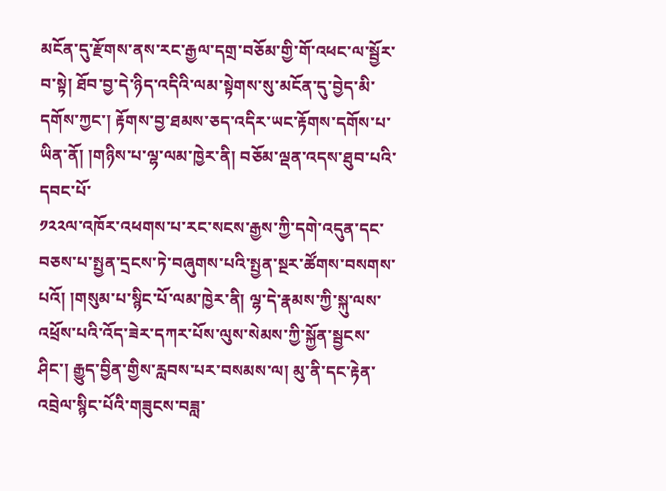མངོན་དུ་རྫོགས་ནས་རང་རྒྱལ་དགྲ་བཅོམ་གྱི་གོ་འཕང་ལ་སྦྱོར་བ་སྟེ། ཐོབ་བྱ་དེ་ཉིད་འདིའི་ལམ་སྟེགས་སུ་མངོན་དུ་བྱེད་མི་དགོས་ཀྱང་། རྟོགས་བྱ་ཐམས་ཅད་འདིར་ཡང་རྟོགས་དགོས་པ་ཡིན་ནོ། །གཉིས་པ་ལྷ་ལམ་ཁྱེར་ནི། བཅོམ་ལྡན་འདས་ཐུབ་པའི་དབང་པོ་
༡༢༢ལ་འཁོར་འཕགས་པ་རང་སངས་རྒྱས་ཀྱི་དགེ་འདུན་དང་བཅས་པ་སྤྱན་དྲངས་ཏེ་བཞུགས་པའི་སྤྱན་སྔར་ཚོགས་བསགས་པའོ། །གསུམ་པ་སྙིང་པོ་ལམ་ཁྱེར་ནི། ལྷ་དེ་རྣམས་ཀྱི་སྐུ་ལས་འཕྲོས་པའི་འོད་ཟེར་དཀར་པོས་ལུས་སེམས་ཀྱི་སྐྱོན་སྦྱངས་ཤིང་། རྒྱུད་བྱིན་གྱིས་རླབས་པར་བསམས་ལ། མུ་ནི་དང་རྟེན་འབྲེལ་སྙིང་པོའི་གཟུངས་བཟླ་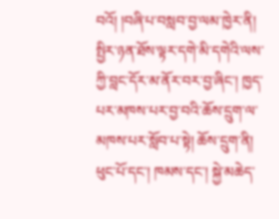བའོ། །བཞི་པ་བསླབ་བྱ་ལམ་ཁྱེར་ནི། སྤྱིར་ཉན་ཐོས་ལྟར་དགེ་མི་དགེའི་ལས་ཀྱི་བླང་དོར་མ་ནོར་བར་བྱ་ཞིང་། ཁྱད་པར་མཁས་པར་བྱ་བའི་ཆོས་དྲུག་ལ་མཁས་པར་སློབ་པ་སྟེ། ཆོས་དྲུག་ནི། ཕུང་པོ་དང་། ཁམས་དང་། སྐྱེ་མཆེད་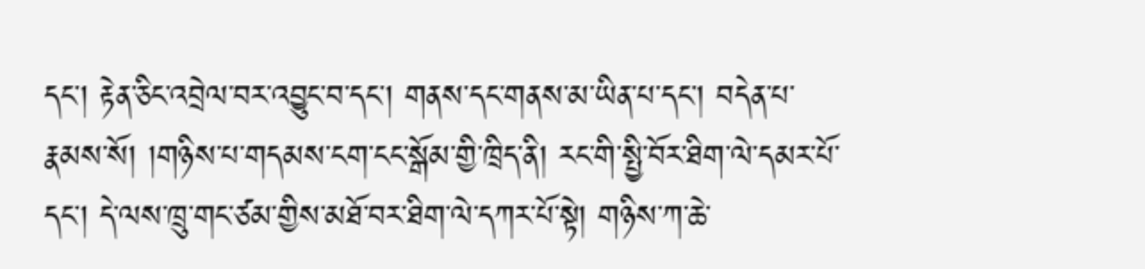དང་། རྟེན་ཅིང་འབྲེལ་བར་འབྱུང་བ་དང་། གནས་དང་གནས་མ་ཡིན་པ་དང་། བདེན་པ་རྣམས་སོ། །གཉིས་པ་གདམས་ངག་ངང་སྒོམ་གྱི་ཁྲིད་ནི། རང་གི་སྤྱི་བོར་ཐིག་ལེ་དམར་པོ་དང་། དེ་ལས་ཁྲུ་གང་ཙམ་གྱིས་མཐོ་བར་ཐིག་ལེ་དཀར་པོ་སྟེ། གཉིས་ཀ་ཆེ་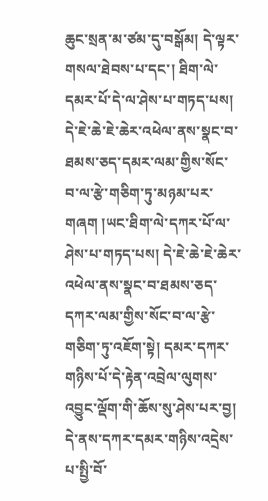ཆུང་སྲན་མ་ཙམ་དུ་བསྒོམ། དེ་ལྟར་གསལ་ཐེབས་པ་དང་། ཐིག་ལེ་དམར་པོ་དེ་ལ་ཤེས་པ་གཏད་པས། དེ་ཇེ་ཆེ་ཇེ་ཆེར་འཕེལ་ནས་སྣང་བ་ཐམས་ཅད་དམར་ལམ་གྱིས་སོང་བ་ལ་རྩེ་གཅིག་ཏུ་མཉམ་པར་གཞག །ཡང་ཐིག་ལེ་དཀར་པོ་ལ་ཤེས་པ་གཏད་པས། དེ་ཇེ་ཆེ་ཇེ་ཆེར་འཕེལ་ནས་སྣང་བ་ཐམས་ཅད་དཀར་ལམ་གྱིས་སོང་བ་ལ་རྩེ་གཅིག་ཏུ་འཇོག་སྟེ། དམར་དཀར་གཉིས་པོ་དེ་རྟེན་འབྲེལ་ལུགས་འབྱུང་ལྡོག་གི་ཆོས་སུ་ཤེས་པར་བྱ། དེ་ནས་དཀར་དམར་གཉིས་འདྲེས་པ་སྤྱི་བོ་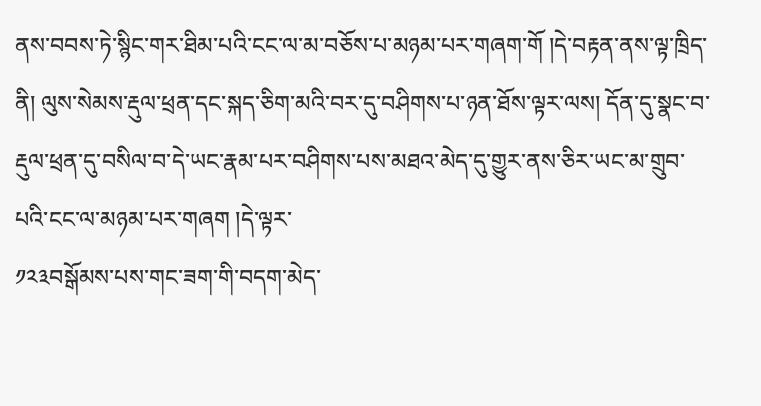ནས་བབས་ཏེ་སྙིང་གར་ཐིམ་པའི་ངང་ལ་མ་བཅོས་པ་མཉམ་པར་གཞག་གོ །དེ་བརྟན་ནས་ལྟ་ཁྲིད་ནི། ལུས་སེམས་རྡུལ་ཕྲན་དང་སྐད་ཅིག་མའི་བར་དུ་བཤིགས་པ་ཉན་ཐོས་ལྟར་ལས། དོན་དུ་སྣང་བ་རྡུལ་ཕྲན་དུ་བསིལ་བ་དེ་ཡང་རྣམ་པར་བཤིགས་པས་མཐའ་མེད་དུ་གྱུར་ནས་ཅིར་ཡང་མ་གྲུབ་པའི་ངང་ལ་མཉམ་པར་གཞག །དེ་ལྟར་
༡༢༣བསྒོམས་པས་གང་ཟག་གི་བདག་མེད་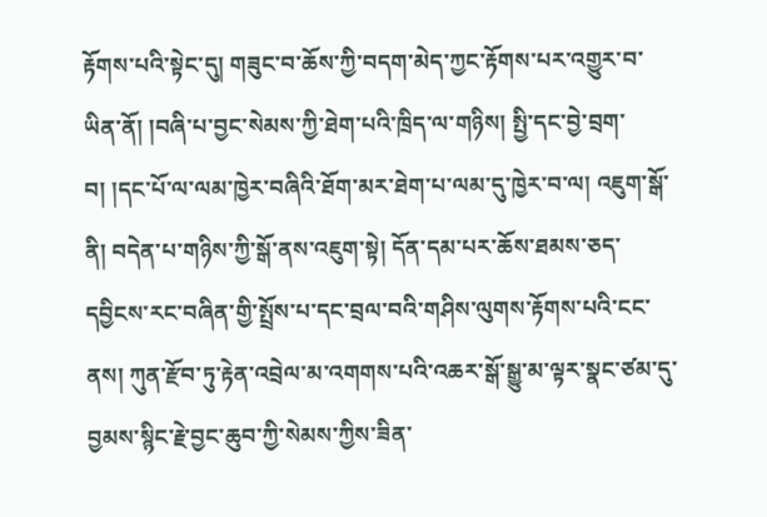རྟོགས་པའི་སྟེང་དུ། གཟུང་བ་ཆོས་ཀྱི་བདག་མེད་ཀྱང་རྟོགས་པར་འགྱུར་བ་ཡིན་ནོ། །བཞི་པ་བྱང་སེམས་ཀྱི་ཐེག་པའི་ཁྲིད་ལ་གཉིས། སྤྱི་དང་བྱེ་བྲག་བ། །དང་པོ་ལ་ལམ་ཁྱེར་བཞིའི་ཐོག་མར་ཐེག་པ་ལམ་དུ་ཁྱེར་བ་ལ། འཇུག་སྒོ་ནི། བདེན་པ་གཉིས་ཀྱི་སྒོ་ནས་འཇུག་སྟེ། དོན་དམ་པར་ཆོས་ཐམས་ཅད་དབྱིངས་རང་བཞིན་གྱི་སྤྲོས་པ་དང་བྲལ་བའི་གཤིས་ལུགས་རྟོགས་པའི་ངང་ནས། ཀུན་རྫོབ་ཏུ་རྟེན་འབྲེལ་མ་འགགས་པའི་འཆར་སྒོ་སྒྱུ་མ་ལྟར་སྣང་ཙམ་དུ་བྱམས་སྙིང་རྗེ་བྱང་ཆུབ་ཀྱི་སེམས་ཀྱིས་ཟིན་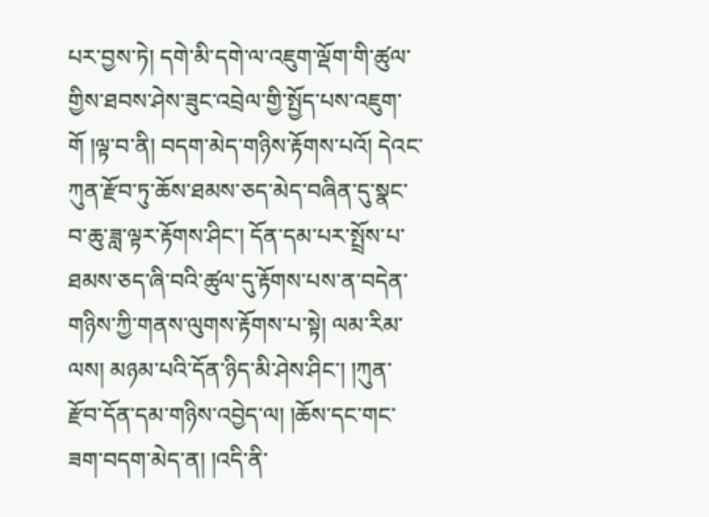པར་བྱས་ཏེ། དགེ་མི་དགེ་ལ་འཇུག་ལྡོག་གི་ཚུལ་གྱིས་ཐབས་ཤེས་ཟུང་འབྲེལ་གྱི་སྤྱོད་པས་འཇུག་གོ །ལྟ་བ་ནི། བདག་མེད་གཉིས་རྟོགས་པའོ། དེའང་ཀུན་རྫོབ་ཏུ་ཆོས་ཐམས་ཅད་མེད་བཞིན་དུ་སྣང་བ་ཆུ་ཟླ་ལྟར་རྟོགས་ཤིང་། དོན་དམ་པར་སྤྲོས་པ་ཐམས་ཅད་ཞི་བའི་ཚུལ་དུ་རྟོགས་པས་ན་བདེན་གཉིས་ཀྱི་གནས་ལུགས་རྟོགས་པ་སྟེ། ལམ་རིམ་ལས། མཉམ་པའི་དོན་ཉིད་མི་ཤེས་ཤིང་། །ཀུན་རྫོབ་དོན་དམ་གཉིས་འབྱེད་ལ། །ཆོས་དང་གང་ཟག་བདག་མེད་ན། །འདི་ནི་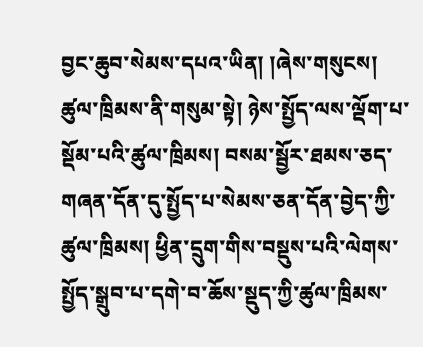བྱང་ཆུབ་སེམས་དཔའ་ཡིན། །ཞེས་གསུངས། ཚུལ་ཁྲིམས་ནི་གསུམ་སྟེ། ཉེས་སྤྱོད་ལས་ལྡོག་པ་སྡོམ་པའི་ཚུལ་ཁྲིམས། བསམ་སྦྱོར་ཐམས་ཅད་གཞན་དོན་དུ་སྤྱོད་པ་སེམས་ཅན་དོན་བྱེད་ཀྱི་ཚུལ་ཁྲིམས། ཕྱིན་དྲུག་གིས་བསྡུས་པའི་ལེགས་སྤྱོད་སྒྲུབ་པ་དགེ་བ་ཆོས་སྡུད་ཀྱི་ཚུལ་ཁྲིམས་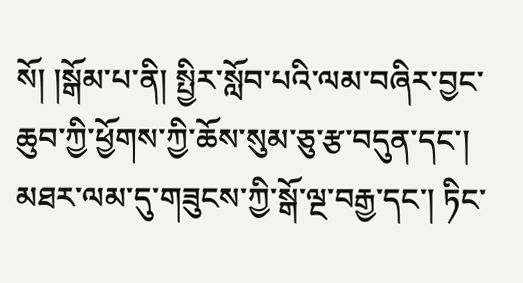སོ། །སྒོམ་པ་ནི། སྤྱིར་སློབ་པའི་ལམ་བཞིར་བྱང་ཆུབ་ཀྱི་ཕྱོགས་ཀྱི་ཆོས་སུམ་ཅུ་རྩ་བདུན་དང་། མཐར་ལམ་དུ་གཟུངས་ཀྱི་སྒོ་ལྔ་བརྒྱ་དང་། ཏིང་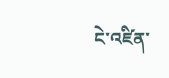ངེ་འཛིན་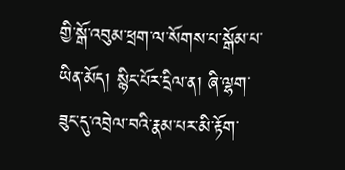གྱི་སྒོ་འབུམ་ཕྲག་ལ་སོགས་པ་སྒོམ་པ་ཡིན་མོད། སྙིང་པོར་དྲིལ་ན། ཞི་ལྷག་ཟུང་དུ་འབྲེལ་བའི་རྣམ་པར་མི་རྟོག་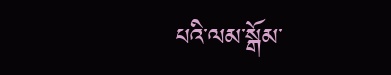པའི་ལམ་སྒོམ་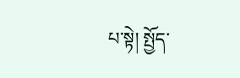པ་སྟེ། སྤྱོད་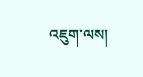འཇུག་ལས།